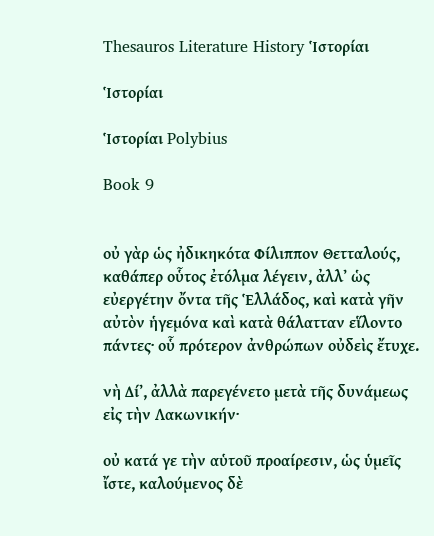Thesauros Literature History Ἱστορίαι

Ἱστορίαι

Ἱστορίαι Polybius

Book 9


οὐ γὰρ ὡς ἠδικηκότα Φίλιππον Θετταλούς, καθάπερ οὗτος ἐτόλμα λέγειν, ἀλλʼ ὡς εὐεργέτην ὄντα τῆς Ἑλλάδος, καὶ κατὰ γῆν αὐτὸν ἡγεμόνα καὶ κατὰ θάλατταν εἵλοντο πάντες· οὗ πρότερον ἀνθρώπων οὐδεὶς ἔτυχε.

νὴ Δίʼ, ἀλλὰ παρεγένετο μετὰ τῆς δυνάμεως εἰς τὴν Λακωνικήν·

οὐ κατά γε τὴν αὑτοῦ προαίρεσιν, ὡς ὑμεῖς ἴστε, καλούμενος δὲ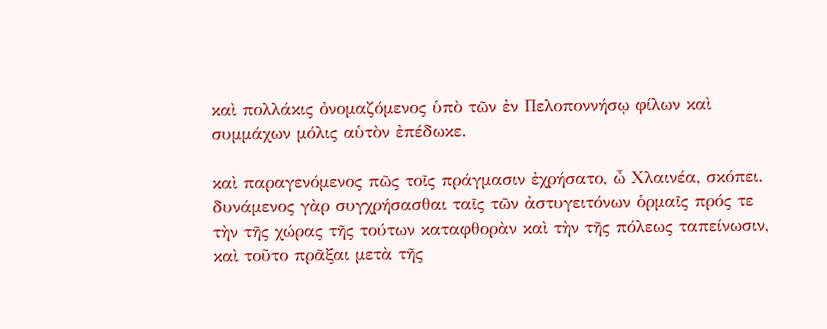καὶ πολλάκις ὀνομαζόμενος ὑπὸ τῶν ἐν Πελοποννήσῳ φίλων καὶ συμμάχων μόλις αὑτὸν ἐπέδωκε.

καὶ παραγενόμενος πῶς τοῖς πράγμασιν ἐχρήσατο, ὦ Χλαινέα, σκόπει. δυνάμενος γὰρ συγχρήσασθαι ταῖς τῶν ἀστυγειτόνων ὁρμαῖς πρός τε τὴν τῆς χώρας τῆς τούτων καταφθορὰν καὶ τὴν τῆς πόλεως ταπείνωσιν, καὶ τοῦτο πρᾶξαι μετὰ τῆς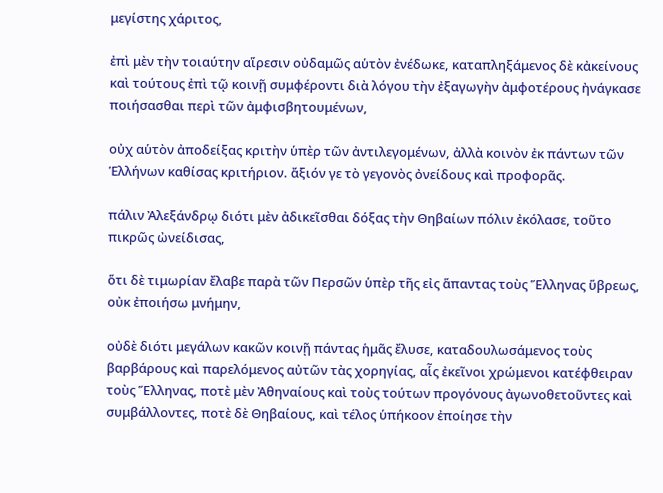μεγίστης χάριτος,

ἐπὶ μὲν τὴν τοιαύτην αἵρεσιν οὐδαμῶς αὑτὸν ἐνέδωκε, καταπληξάμενος δὲ κἀκείνους καὶ τούτους ἐπὶ τῷ κοινῇ συμφέροντι διὰ λόγου τὴν ἐξαγωγὴν ἀμφοτέρους ἠνάγκασε ποιήσασθαι περὶ τῶν ἀμφισβητουμένων,

οὐχ αὑτὸν ἀποδείξας κριτὴν ὑπὲρ τῶν ἀντιλεγομένων, ἀλλὰ κοινὸν ἐκ πάντων τῶν Ἑλλήνων καθίσας κριτήριον. ἄξιόν γε τὸ γεγονὸς ὀνείδους καὶ προφορᾶς.

πάλιν Ἀλεξάνδρῳ διότι μὲν ἀδικεῖσθαι δόξας τὴν Θηβαίων πόλιν ἐκόλασε, τοῦτο πικρῶς ὠνείδισας,

ὅτι δὲ τιμωρίαν ἔλαβε παρὰ τῶν Περσῶν ὑπὲρ τῆς εἰς ἅπαντας τοὺς Ἕλληνας ὕβρεως, οὐκ ἐποιήσω μνήμην,

οὐδὲ διότι μεγάλων κακῶν κοινῇ πάντας ἡμᾶς ἔλυσε, καταδουλωσάμενος τοὺς βαρβάρους καὶ παρελόμενος αὐτῶν τὰς χορηγίας, αἷς ἐκεῖνοι χρώμενοι κατέφθειραν τοὺς Ἕλληνας, ποτὲ μὲν Ἀθηναίους καὶ τοὺς τούτων προγόνους ἀγωνοθετοῦντες καὶ συμβάλλοντες, ποτὲ δὲ Θηβαίους, καὶ τέλος ὑπήκοον ἐποίησε τὴν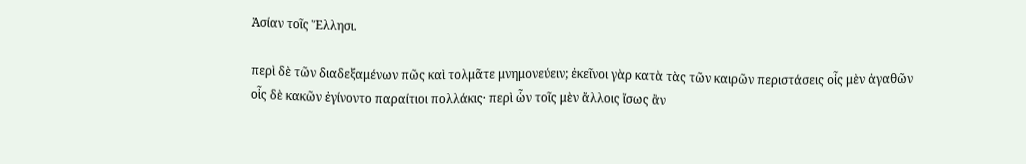Ἀσίαν τοῖς Ἕλλησι.

περὶ δὲ τῶν διαδεξαμένων πῶς καὶ τολμᾶτε μνημονεύειν; ἐκεῖνοι γὰρ κατὰ τὰς τῶν καιρῶν περιστάσεις οἷς μὲν ἀγαθῶν οἷς δὲ κακῶν ἐγίνοντο παραίτιοι πολλάκις· περὶ ὧν τοῖς μὲν ἄλλοις ἴσως ἂν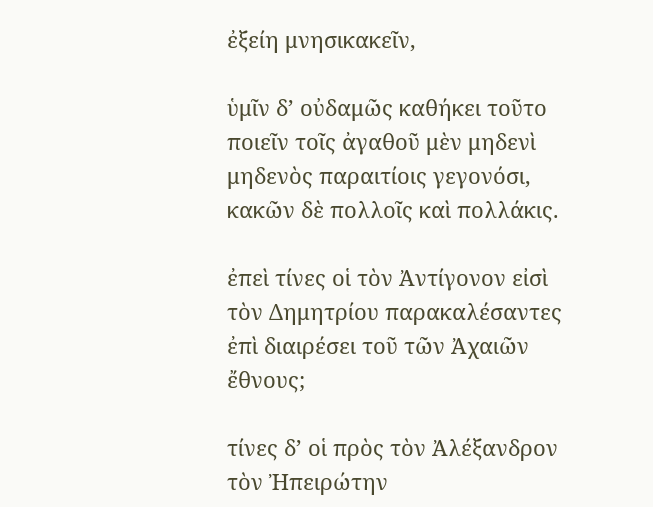ἐξείη μνησικακεῖν,

ὑμῖν δʼ οὐδαμῶς καθήκει τοῦτο ποιεῖν τοῖς ἀγαθοῦ μὲν μηδενὶ μηδενὸς παραιτίοις γεγονόσι, κακῶν δὲ πολλοῖς καὶ πολλάκις.

ἐπεὶ τίνες οἱ τὸν Ἀντίγονον εἰσὶ τὸν Δημητρίου παρακαλέσαντες ἐπὶ διαιρέσει τοῦ τῶν Ἀχαιῶν ἔθνους;

τίνες δʼ οἱ πρὸς τὸν Ἀλέξανδρον τὸν Ἠπειρώτην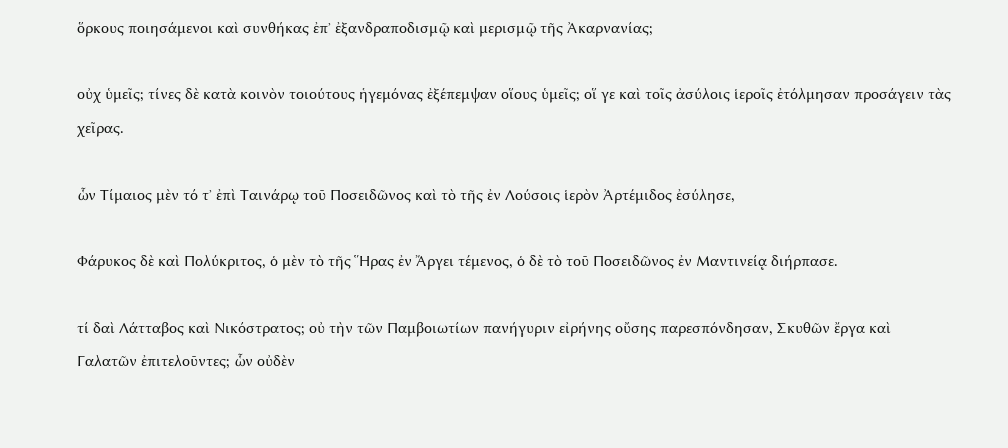ὅρκους ποιησάμενοι καὶ συνθήκας ἐπʼ ἐξανδραποδισμῷ καὶ μερισμῷ τῆς Ἀκαρνανίας;

οὐχ ὑμεῖς; τίνες δὲ κατὰ κοινὸν τοιούτους ἡγεμόνας ἐξέπεμψαν οἵους ὑμεῖς; οἵ γε καὶ τοῖς ἀσύλοις ἱεροῖς ἐτόλμησαν προσάγειν τὰς χεῖρας.

ὧν Τίμαιος μὲν τό τʼ ἐπὶ Ταινάρῳ τοῦ Ποσειδῶνος καὶ τὸ τῆς ἐν Λούσοις ἱερὸν Ἀρτέμιδος ἐσύλησε,

Φάρυκος δὲ καὶ Πολύκριτος, ὁ μὲν τὸ τῆς Ἥρας ἐν Ἄργει τέμενος, ὁ δὲ τὸ τοῦ Ποσειδῶνος ἐν Μαντινείᾳ διήρπασε.

τί δαὶ Λάτταβος καὶ Νικόστρατος; οὐ τὴν τῶν Παμβοιωτίων πανήγυριν εἰρήνης οὔσης παρεσπόνδησαν, Σκυθῶν ἔργα καὶ Γαλατῶν ἐπιτελοῦντες; ὧν οὐδὲν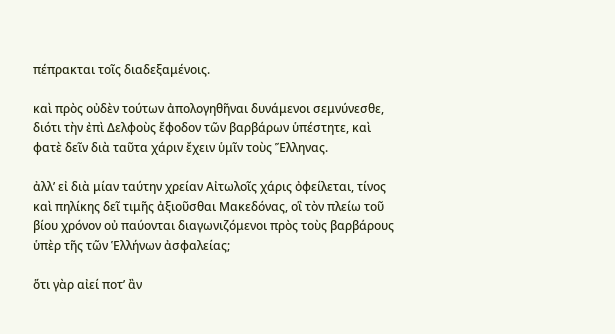πέπρακται τοῖς διαδεξαμένοις.

καὶ πρὸς οὐδὲν τούτων ἀπολογηθῆναι δυνάμενοι σεμνύνεσθε, διότι τὴν ἐπὶ Δελφοὺς ἔφοδον τῶν βαρβάρων ὑπέστητε, καὶ φατὲ δεῖν διὰ ταῦτα χάριν ἔχειν ὑμῖν τοὺς Ἕλληνας.

ἀλλʼ εἰ διὰ μίαν ταύτην χρείαν Αἰτωλοῖς χάρις ὀφείλεται, τίνος καὶ πηλίκης δεῖ τιμῆς ἀξιοῦσθαι Μακεδόνας, οἳ τὸν πλείω τοῦ βίου χρόνον οὐ παύονται διαγωνιζόμενοι πρὸς τοὺς βαρβάρους ὑπὲρ τῆς τῶν Ἑλλήνων ἀσφαλείας;

ὅτι γὰρ αἰεί ποτʼ ἂν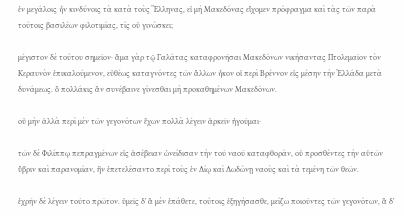ἐν μεγάλοις ἦν κινδύνοις τὰ κατὰ τοὺς Ἕλληνας, εἰ μὴ Μακεδόνας εἴχομεν πρόφραγμα καὶ τὰς τῶν παρὰ τούτοις βασιλέων φιλοτιμίας, τίς οὐ γινώσκει;

μέγιστον δὲ τούτου σημεῖον· ἅμα γὰρ τῷ Γαλάτας καταφρονῆσαι Μακεδόνων νικήσαντας Πτολεμαῖον τὸν Κεραυνὸν ἐπικαλούμενον, εὐθέως καταγνόντες τῶν ἄλλων ἧκον οἱ περὶ Βρέννον εἰς μέσην τὴν Ἑλλάδα μετὰ δυνάμεως. ὃ πολλάκις ἂν συνέβαινε γίνεσθαι μὴ προκαθημένων Μακεδόνων.

οὐ μὴν ἀλλὰ περὶ μὲν τῶν γεγονότων ἔχων πολλὰ λέγειν ἀρκεῖν ἡγοῦμαι·

τῶν δὲ Φιλίππῳ πεπραγμένων εἰς ἀσέβειαν ὠνείδισαν τὴν τοῦ ναοῦ καταφθοράν, οὐ προσθέντες τὴν αὑτῶν ὕβριν καὶ παρανομίαν, ἣν ἐπετελέσαντο περὶ τοὺς ἐν Δίῳ καὶ Δωδώνῃ ναοὺς καὶ τὰ τεμένη τῶν θεῶν.

ἐχρῆν δὲ λέγειν τοῦτο πρῶτον. ὑμεῖς δʼ ἃ μὲν ἐπάθετε, τούτοις ἐξηγήσασθε, μείζω ποιοῦντες τῶν γεγονότων, ἃ δʼ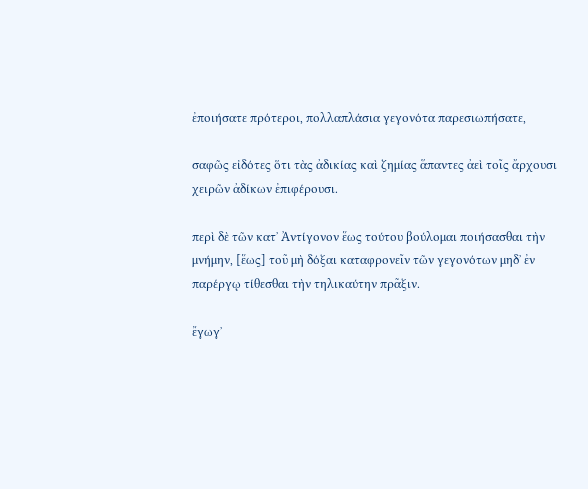ἐποιήσατε πρότεροι, πολλαπλάσια γεγονότα παρεσιωπήσατε,

σαφῶς εἰδότες ὅτι τὰς ἀδικίας καὶ ζημίας ἅπαντες ἀεὶ τοῖς ἄρχουσι χειρῶν ἀδίκων ἐπιφέρουσι.

περὶ δὲ τῶν κατʼ Ἀντίγονον ἕως τούτου βούλομαι ποιήσασθαι τὴν μνήμην, [ἕως] τοῦ μὴ δόξαι καταφρονεῖν τῶν γεγονότων μηδʼ ἐν παρέργῳ τίθεσθαι τὴν τηλικαύτην πρᾶξιν.

ἔγωγʼ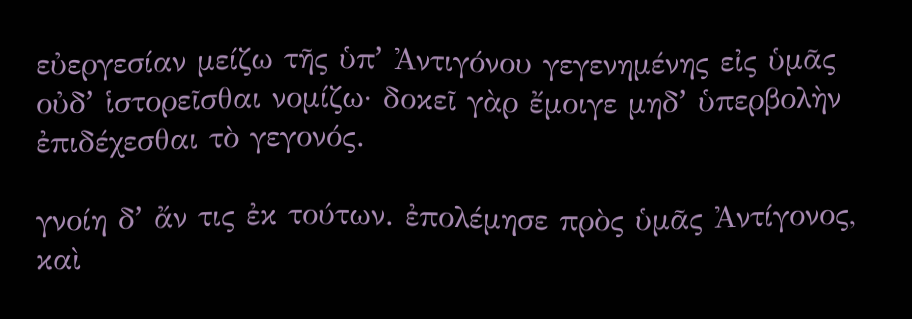εὐεργεσίαν μείζω τῆς ὑπʼ Ἀντιγόνου γεγενημένης εἰς ὑμᾶς οὐδʼ ἱστορεῖσθαι νομίζω· δοκεῖ γὰρ ἔμοιγε μηδʼ ὑπερβολὴν ἐπιδέχεσθαι τὸ γεγονός.

γνοίη δʼ ἄν τις ἐκ τούτων. ἐπολέμησε πρὸς ὑμᾶς Ἀντίγονος, καὶ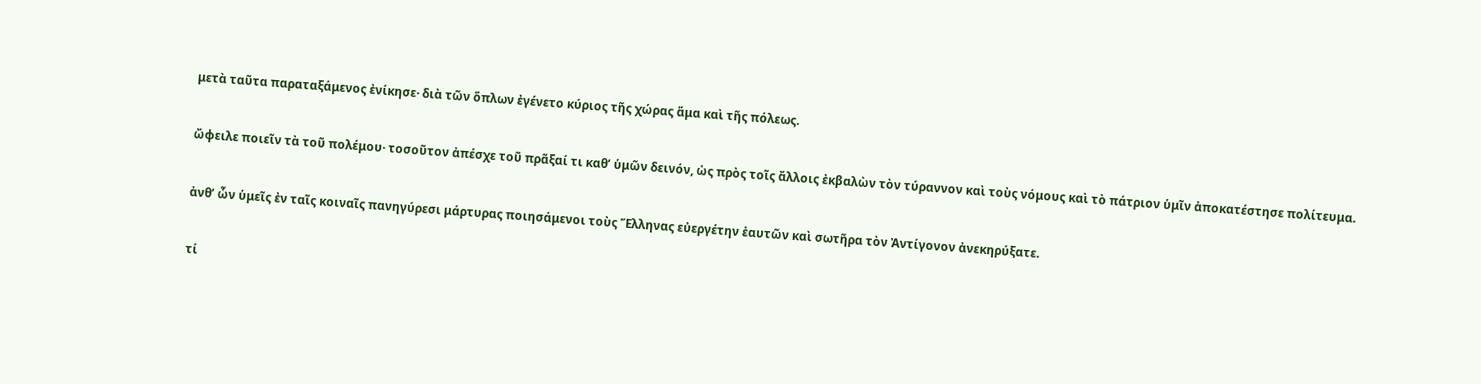μετὰ ταῦτα παραταξάμενος ἐνίκησε· διὰ τῶν ὅπλων ἐγένετο κύριος τῆς χώρας ἅμα καὶ τῆς πόλεως.

ὤφειλε ποιεῖν τὰ τοῦ πολέμου· τοσοῦτον ἀπέσχε τοῦ πρᾶξαί τι καθʼ ὑμῶν δεινόν, ὡς πρὸς τοῖς ἄλλοις ἐκβαλὼν τὸν τύραννον καὶ τοὺς νόμους καὶ τὸ πάτριον ὑμῖν ἀποκατέστησε πολίτευμα.

ἀνθʼ ὧν ὑμεῖς ἐν ταῖς κοιναῖς πανηγύρεσι μάρτυρας ποιησάμενοι τοὺς Ἕλληνας εὐεργέτην ἑαυτῶν καὶ σωτῆρα τὸν Ἀντίγονον ἀνεκηρύξατε.

τί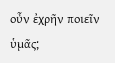οὖν ἐχρῆν ποιεῖν ὑμᾶς;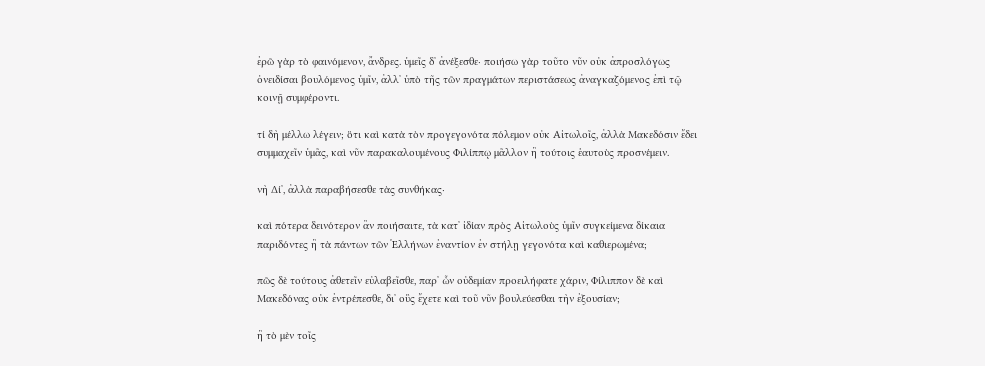ἐρῶ γὰρ τὸ φαινόμενον, ἄνδρες. ὑμεῖς δʼ ἀνέξεσθε· ποιήσω γὰρ τοῦτο νῦν οὐκ ἀπροσλόγως ὀνειδίσαι βουλόμενος ὑμῖν, ἀλλʼ ὑπὸ τῆς τῶν πραγμάτων περιστάσεως ἀναγκαζόμενος ἐπὶ τῷ κοινῇ συμφέροντι.

τί δὴ μέλλω λέγειν; ὅτι καὶ κατὰ τὸν προγεγονότα πόλεμον οὐκ Αἰτωλοῖς, ἀλλὰ Μακεδόσιν ἔδει συμμαχεῖν ὑμᾶς, καὶ νῦν παρακαλουμένους Φιλίππῳ μᾶλλον ἢ τούτοις ἑαυτοὺς προσνέμειν.

νὴ Δίʼ, ἀλλὰ παραβήσεσθε τὰς συνθήκας·

καὶ πότερα δεινότερον ἂν ποιήσαιτε, τὰ κατʼ ἰδίαν πρὸς Αἰτωλοὺς ὑμῖν συγκείμενα δίκαια παριδόντες ἢ τὰ πάντων τῶν Ἑλλήνων ἐναντίον ἐν στήλῃ γεγονότα καὶ καθιερωμένα;

πῶς δὲ τούτους ἀθετεῖν εὐλαβεῖσθε, παρʼ ὧν οὐδεμίαν προειλήφατε χάριν, Φίλιππον δὲ καὶ Μακεδόνας οὐκ ἐντρέπεσθε, διʼ οὓς ἔχετε καὶ τοῦ νῦν βουλεύεσθαι τὴν ἐξουσίαν;

ἢ τὸ μὲν τοῖς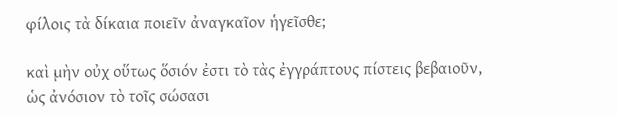φίλοις τὰ δίκαια ποιεῖν ἀναγκαῖον ἡγεῖσθε;

καὶ μὴν οὐχ οὕτως ὅσιόν ἐστι τὸ τὰς ἐγγράπτους πίστεις βεβαιοῦν, ὡς ἀνόσιον τὸ τοῖς σώσασι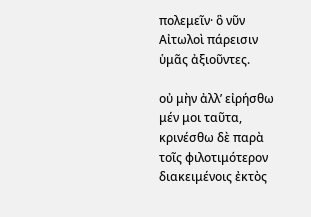πολεμεῖν· ὃ νῦν Αἰτωλοὶ πάρεισιν ὑμᾶς ἀξιοῦντες.

οὐ μὴν ἀλλʼ εἰρήσθω μέν μοι ταῦτα, κρινέσθω δὲ παρὰ τοῖς φιλοτιμότερον διακειμένοις ἐκτὸς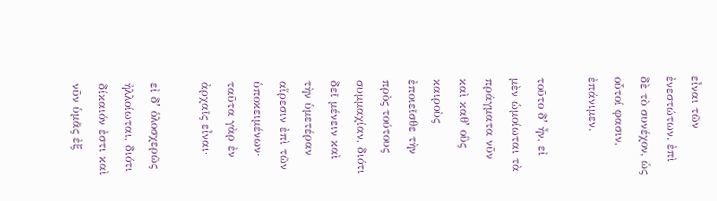εἶναι τῶν ἐνεστώτων. ἐπὶ δὲ τὸ συνέχον, ὡς οὗτοί φασιν, ἐπάνιμεν.

τοῦτο δʼ ἦν, εἰ μὲν ὡμοίωται τὰ πράγματα νῦν καὶ καθʼ οὓς καιροὺς ἐποιεῖσθε τὴν πρὸς τούτους συμμαχίαν, διότι δεῖ μένειν καὶ τὴν ὑμετέραν αἵρεσιν ἐπὶ τῶν ὑποκειμένων· ταῦτα γὰρ ἐν ἀρχαῖς εἶναι·

εἰ δʼ ὁλοσχερῶς ἠλλοίωται, διότι δίκαιόν ἐστι καὶ νῦν ὑμᾶς ἐξ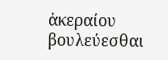ἀκεραίου βουλεύεσθαι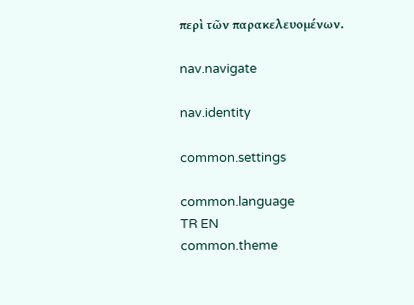περὶ τῶν παρακελευομένων.

nav.navigate

nav.identity

common.settings

common.language
TR EN
common.theme